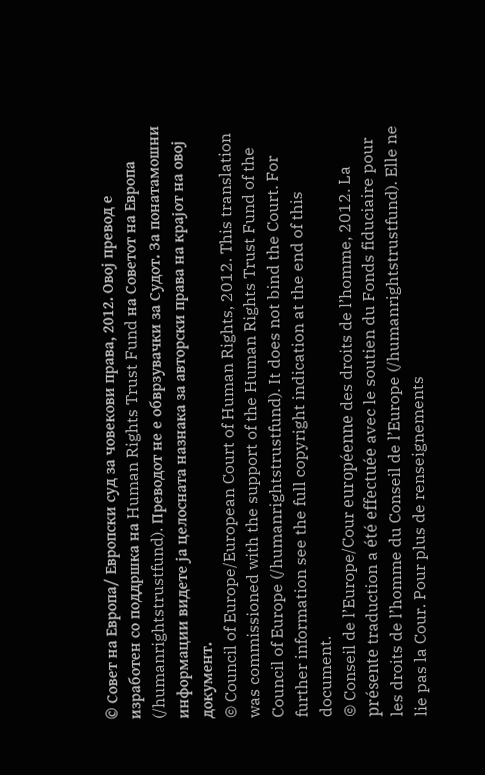© Совет на Европа/ Европски суд за човекови права, 2012. Овој превод е изработен со поддршка на Human Rights Trust Fund на Советот на Европа (/humanrightstrustfund). Преводот не е обврзувачки за Судот. За понатамошни информации видете ја целосната назнака за авторски права на крајот на овој документ.
© Council of Europe/European Court of Human Rights, 2012. This translation was commissioned with the support of the Human Rights Trust Fund of the Council of Europe (/humanrightstrustfund). It does not bind the Court. For further information see the full copyright indication at the end of this document.
© Conseil de l’Europe/Cour européenne des droits de l’homme, 2012. La présente traduction a été effectuée avec le soutien du Fonds fiduciaire pour les droits de l’homme du Conseil de l’Europe (/humanrightstrustfund). Elle ne lie pas la Cour. Pour plus de renseignements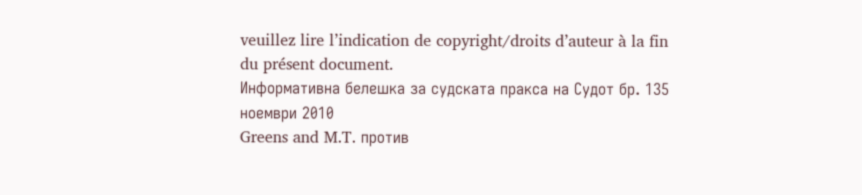veuillez lire l’indication de copyright/droits d’auteur à la fin du présent document.
Информативна белешка за судската пракса на Судот бр. 135
ноември 2010
Greens and M.T. против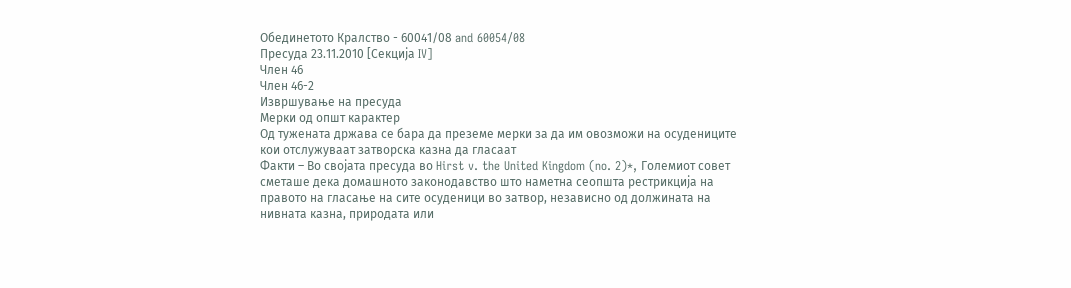Обединетото Кралство - 60041/08 and 60054/08
Пресуда 23.11.2010 [Секција IV]
Член 46
Член 46-2
Извршување на пресуда
Мерки од општ карактер
Од тужената држава се бара да преземе мерки за да им овозможи на осудениците кои отслужуваат затворска казна да гласаат
Факти – Во својата пресуда во Hirst v. the United Kingdom (no. 2)*, Големиот совет сметаше дека домашното законодавство што наметна сеопшта рестрикција на правото на гласање на сите осуденици во затвор, независно од должината на нивната казна, природата или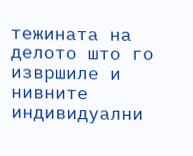тежината на делото што го извршиле и нивните индивидуални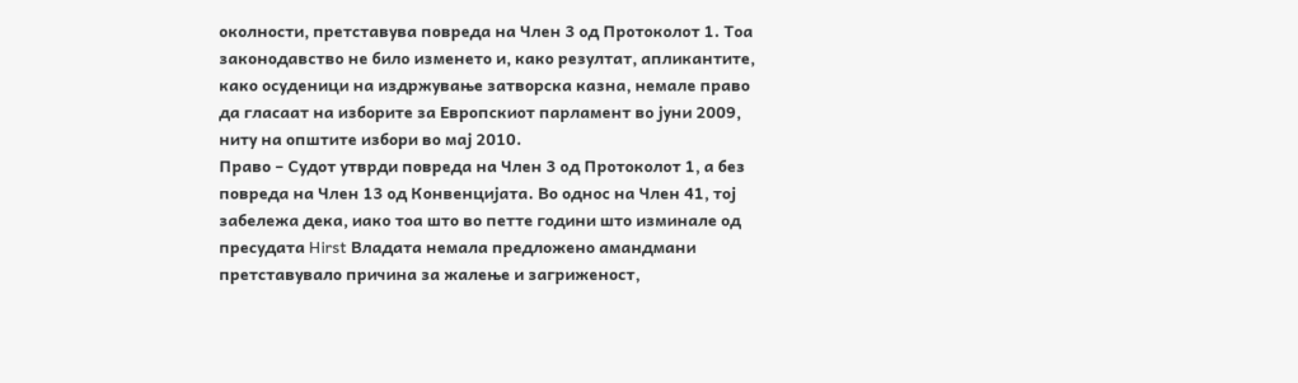околности, претставува повреда на Член 3 од Протоколот 1. Тоа законодавство не било изменето и, како резултат, апликантите, како осуденици на издржување затворска казна, немале право да гласаат на изборите за Европскиот парламент во јуни 2009, ниту на општите избори во мај 2010.
Право – Судот утврди повреда на Член 3 од Протоколот 1, а без повреда на Член 13 од Конвенцијата. Во однос на Член 41, тој забележа дека, иако тоа што во петте години што изминале од пресудата Hirst Владата немала предложено амандмани претставувало причина за жалење и загриженост,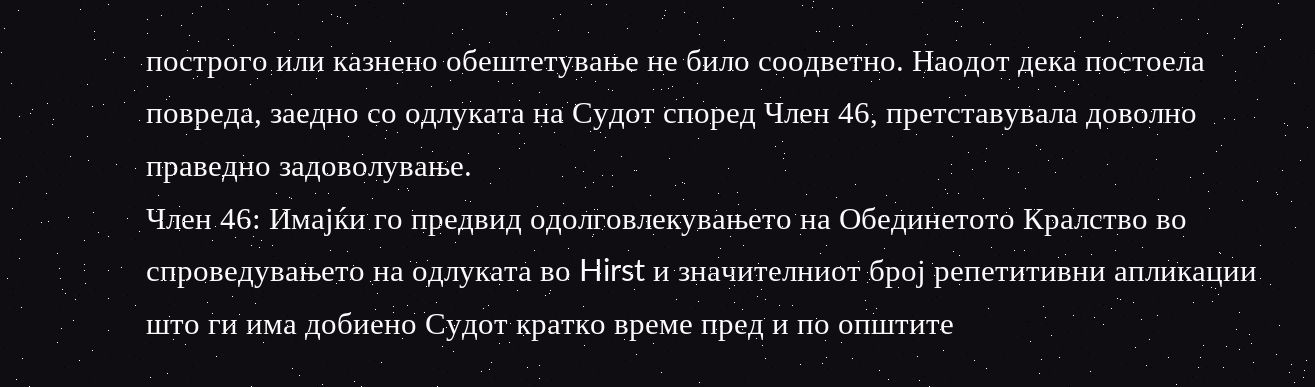построго или казнено обештетување не било соодветно. Наодот дека постоела повреда, заедно со одлуката на Судот според Член 46, претставувала доволно праведно задоволување.
Член 46: Имајќи го предвид одолговлекувањето на Обединетото Кралство во спроведувањето на одлуката во Hirst и значителниот број репетитивни апликации што ги има добиено Судот кратко време пред и по општите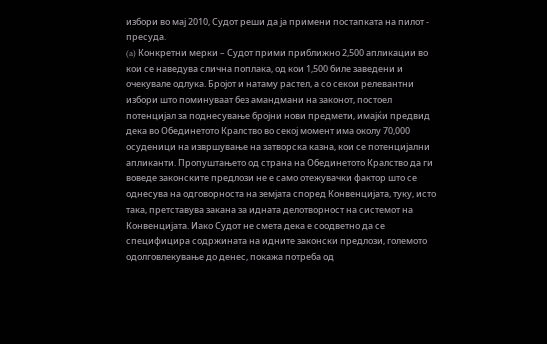избори во мај 2010, Судот реши да ја примени постапката на пилот - пресуда.
(a) Конкретни мерки – Судот прими приближно 2,500 апликации во кои се наведува слична поплака, од кои 1,500 биле заведени и очекувале одлука. Бројот и натаму растел, а со секои релевантни избори што поминуваат без амандмани на законот, постоел потенцијал за поднесување бројни нови предмети, имајќи предвид дека во Обединетото Кралство во секој момент има околу 70,000 осуденици на извршување на затворска казна, кои се потенцијални апликанти. Пропуштањето од страна на Обединетото Кралство да ги воведе законските предлози не е само отежувачки фактор што се однесува на одговорноста на земјата според Конвенцијата, туку, исто така, претставува закана за идната делотворност на системот на Конвенцијата. Иако Судот не смета дека е соодветно да се специфицира содржината на идните законски предлози, големото одолговлекување до денес, покажа потреба од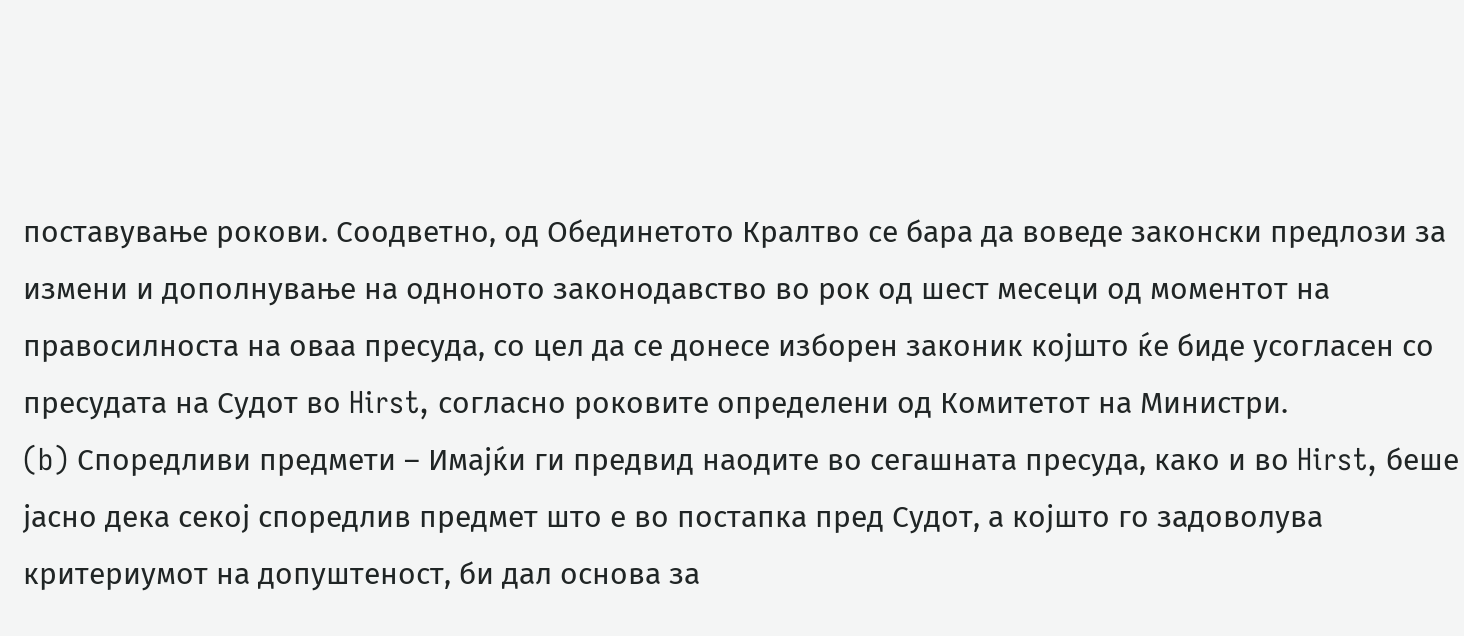поставување рокови. Соодветно, од Обединетото Кралтво се бара да воведе законски предлози за измени и дополнување на одноното законодавство во рок од шест месеци од моментот на правосилноста на оваа пресуда, со цел да се донесе изборен законик којшто ќе биде усогласен со пресудата на Судот во Hirst, согласно роковите определени од Комитетот на Министри.
(b) Споредливи предмети – Имајќи ги предвид наодите во сегашната пресуда, како и во Hirst, беше јасно дека секој споредлив предмет што е во постапка пред Судот, а којшто го задоволува критериумот на допуштеност, би дал основа за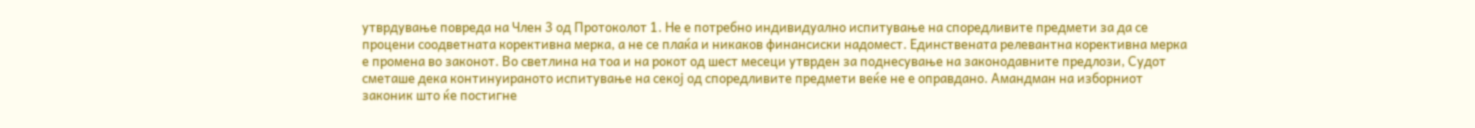утврдување повреда на Член 3 од Протоколот 1. Не е потребно индивидуално испитување на споредливите предмети за да се процени соодветната корективна мерка, а не се плаќа и никаков финансиски надомест. Единствената релевантна корективна мерка е промена во законот. Во светлина на тоа и на рокот од шест месеци утврден за поднесување на законодавните предлози, Судот сметаше дека континуираното испитување на секој од споредливите предмети веќе не е оправдано. Амандман на изборниот законик што ќе постигне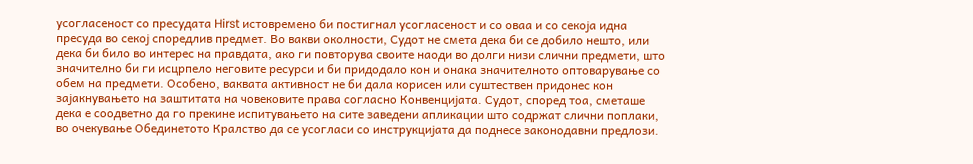усогласеност со пресудата Hirst истовремено би постигнал усогласеност и со оваа и со секоја идна пресуда во секој споредлив предмет. Во вакви околности, Судот не смета дека би се добило нешто, или дека би било во интерес на правдата, ако ги повторува своите наоди во долги низи слични предмети, што значително би ги исцрпело неговите ресурси и би придодало кон и онака значителното оптоварување со обем на предмети. Особено, ваквата активност не би дала корисен или суштествен придонес кон зајакнувањето на заштитата на човековите права согласно Конвенцијата. Судот, според тоа, сметаше дека е соодветно да го прекине испитувањето на сите заведени апликации што содржат слични поплаки, во очекување Обединетото Кралство да се усогласи со инструкцијата да поднесе законодавни предлози.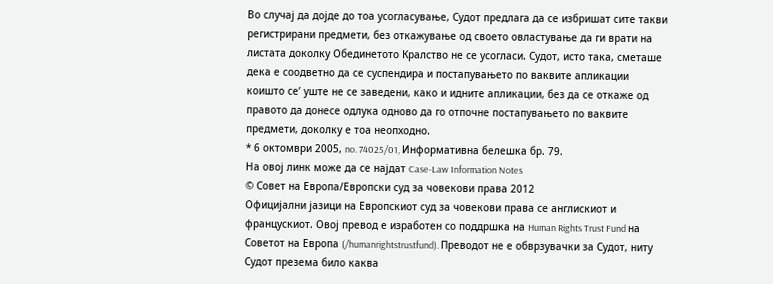Во случај да дојде до тоа усогласување, Судот предлага да се избришат сите такви регистрирани предмети, без откажување од своето овластување да ги врати на листата доколку Обединетото Кралство не се усогласи. Судот, исто така, сметаше дека е соодветно да се суспендира и постапувањето по ваквите апликации коишто се’ уште не се заведени, како и идните апликации, без да се откаже од правото да донесе одлука одново да го отпочне постапувањето по ваквите предмети, доколку е тоа неопходно.
* 6 октомври 2005, no. 74025/01, Информативна белешка бр. 79.
На овој линк може да се најдат Case-Law Information Notes
© Совет на Европа/Европски суд за човекови права 2012
Официјални јазици на Европскиот суд за човекови права се англискиот и францускиот. Овој превод е изработен со поддршка на Human Rights Trust Fund на Советот на Европа (/humanrightstrustfund). Преводот не е обврзувачки за Судот, ниту Судот презема било каква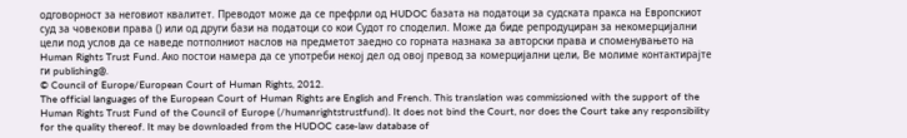одговорност за неговиот квалитет. Преводот може да се префрли од HUDOC базата на податоци за судската пракса на Европскиот суд за човекови права () или од други бази на податоци со кои Судот го споделил. Може да биде репродуциран за некомерцијални цели под услов да се наведе потполниот наслов на предметот заедно со горната назнака за авторски права и споменувањето на Human Rights Trust Fund. Ако постои намера да се употреби некој дел од овој превод за комерцијални цели, Ве молиме контактирајте ги publishing@.
© Council of Europe/European Court of Human Rights, 2012.
The official languages of the European Court of Human Rights are English and French. This translation was commissioned with the support of the Human Rights Trust Fund of the Council of Europe (/humanrightstrustfund). It does not bind the Court, nor does the Court take any responsibility for the quality thereof. It may be downloaded from the HUDOC case-law database of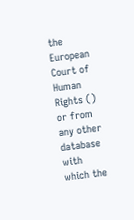the European Court of Human Rights () or from any other database with which the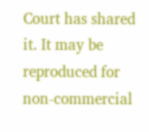Court has shared it. It may be reproduced for non-commercial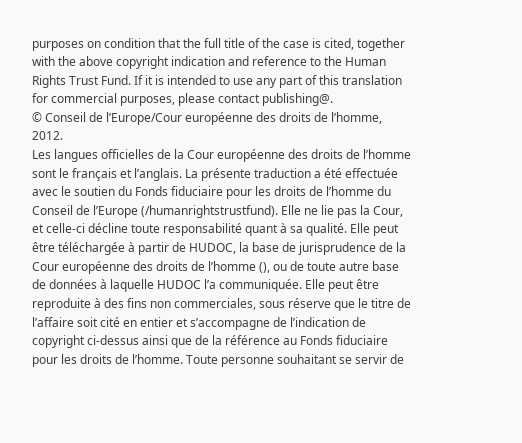purposes on condition that the full title of the case is cited, together with the above copyright indication and reference to the Human Rights Trust Fund. If it is intended to use any part of this translation for commercial purposes, please contact publishing@.
© Conseil de l’Europe/Cour européenne des droits de l’homme, 2012.
Les langues officielles de la Cour européenne des droits de l’homme sont le français et l’anglais. La présente traduction a été effectuée avec le soutien du Fonds fiduciaire pour les droits de l’homme du Conseil de l’Europe (/humanrightstrustfund). Elle ne lie pas la Cour, et celle-ci décline toute responsabilité quant à sa qualité. Elle peut être téléchargée à partir de HUDOC, la base de jurisprudence de la Cour européenne des droits de l’homme (), ou de toute autre base de données à laquelle HUDOC l’a communiquée. Elle peut être reproduite à des fins non commerciales, sous réserve que le titre de l’affaire soit cité en entier et s’accompagne de l’indication de copyright ci-dessus ainsi que de la référence au Fonds fiduciaire pour les droits de l’homme. Toute personne souhaitant se servir de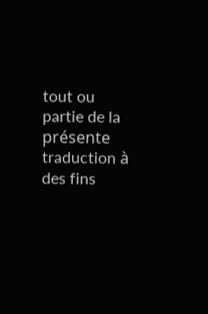tout ou partie de la présente traduction à des fins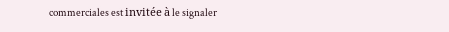commerciales est invitée à le signaler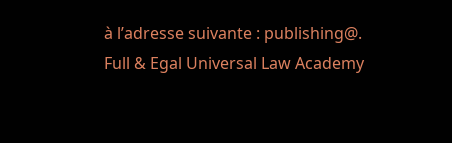à l’adresse suivante : publishing@.
Full & Egal Universal Law Academy